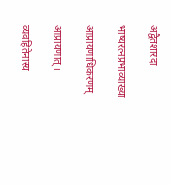अद्वैतशारदा

भाष्यरत्नप्रभाव्याख्या

आप्रायणाधिकरणम्

आप्रायणात् ।

व्यवहितेनास्य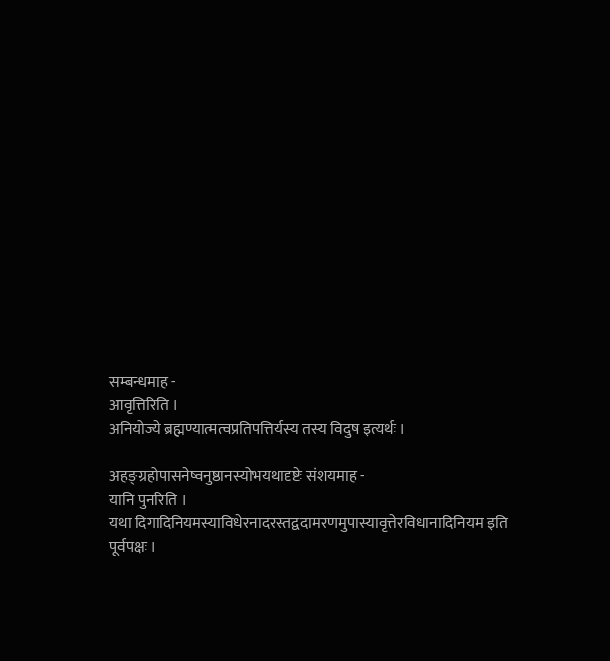सम्बन्धमाह -
आवृत्तिरिति ।
अनियोज्ये ब्रह्मण्यात्मत्वप्रतिपत्तिर्यस्य तस्य विदुष इत्यर्थः ।

अहङ्ग्रहोपासनेष्वनुष्ठानस्योभयथादृष्टेः संशयमाह -
यानि पुनरिति ।
यथा दिगादिनियमस्याविधेरनादरस्तद्वदामरणमुपास्यावृत्तेरविधानादिनियम इति पूर्वपक्षः ।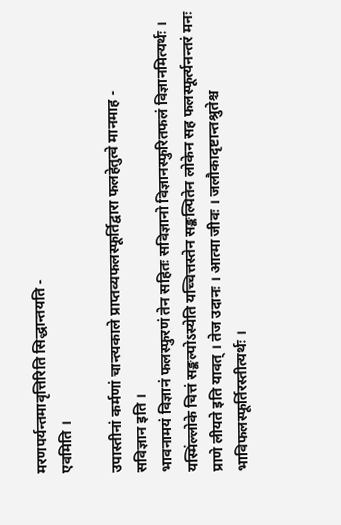मरणपर्यन्तमावृत्तिरिति सिद्धान्तयति -
एवमिति ।

उपास्तीनां कर्मणां चान्त्यकाले प्राप्तव्यफलस्फूर्तिद्वारा फलहेतुत्वे मानमाह -
सविज्ञान इति ।
भावनामयं विज्ञानं फलस्फुरणं तेन सहितः सविज्ञानो विज्ञानस्फुरितफलं विज्ञानमित्यर्थः । यस्मिंल्लोके चित्तं सङ्कल्पोऽस्येति यच्चित्तस्तेन सङ्कल्पितेन लोकेन सह फलस्फूर्त्यनन्तरं मनः प्राणे लीयते इति यावत् । तेज उदानः । आत्मा जीवः । जलौकादृष्टान्तश्रुतेश्च भाविफलस्फूर्तिरस्तीत्यर्थः ।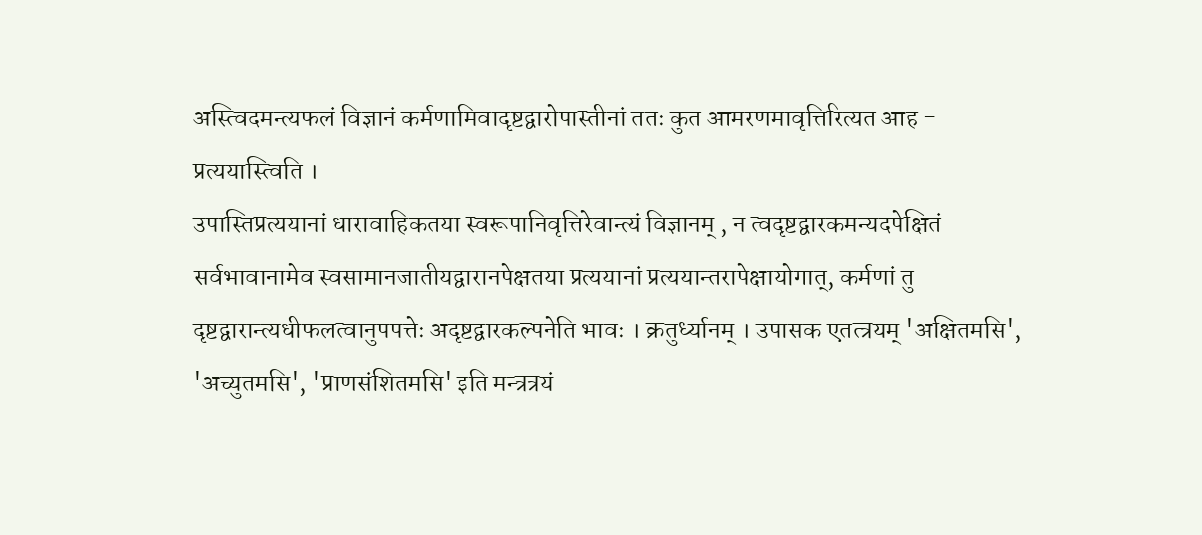अस्त्विदमन्त्यफलं विज्ञानं कर्मणामिवादृष्टद्वारोपास्तीनां ततः कुत आमरणमावृत्तिरित्यत आह -
प्रत्ययास्त्विति ।
उपास्तिप्रत्ययानां धारावाहिकतया स्वरूपानिवृत्तिरेवान्त्यं विज्ञानम् , न त्वदृष्टद्वारकमन्यदपेक्षितं सर्वभावानामेव स्वसामानजातीयद्वारानपेक्षतया प्रत्ययानां प्रत्ययान्तरापेक्षायोगात्, कर्मणां तु दृष्टद्वारान्त्यधीफलत्वानुपपत्तेः अदृष्टद्वारकल्पनेति भावः । क्रतुर्ध्यानम् । उपासक एतत्त्रयम् 'अक्षितमसि', 'अच्युतमसि', 'प्राणसंशितमसि' इति मन्त्रत्रयं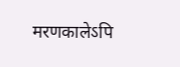मरणकालेऽपि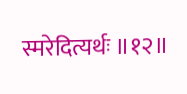स्मरेदित्यर्थः ॥१२॥